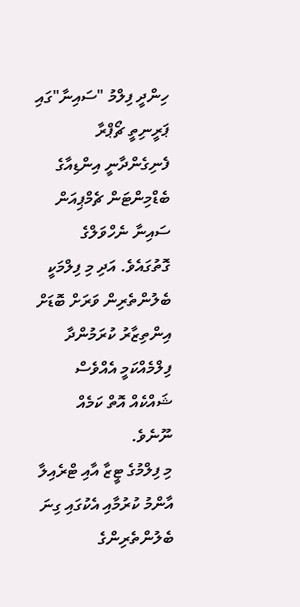ހިންދީ ފިލްމު "ސައިނާ"ގައި ޕަރީނިތީ ޗޯޕްރާ ފެނިގެންދާނީ އިންޑިއާގެ ބެޑްމިންޓަން ޗެމްޕިއަން ސައިނާ ނެހްވަލްގެ ގޮތުގައެވެ. އަދި މި ފިލްމަކީ ބެލުންތެރިން ވަރަށް ބޮޑަށް އިންތިޒާރު ކުރަމުންދާ ފިލްމެއްކަމީ އެއްވެސް ޝައްކެއް އޮތް ކަމެއް ނޫނެވެ.
މި ފިލްމުގެ ޓީޒާ އާއި ޓްރެއިލާ އާންމު ކުރުމާއި އެކުގައި ގިނަ ބެލުންތެރިންގެ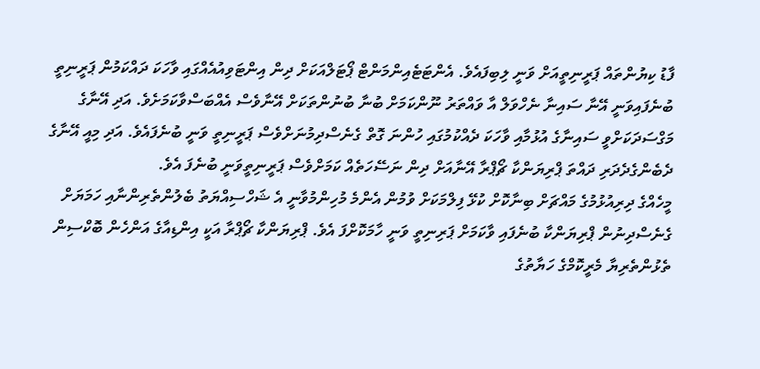ފާޑު ކިޔުންތައް ޕަރީނިތީއަށް ވަނީ ލިބިފައެވެ. އެންޓަޓެއިންމަންޓް ޕޯޓަލްއަކަށް ދިން އިންޓަވިއުއެއްގައި ވާހަކަ ދައްކަމުން ޕަރީނިތީ ބުނެފައިވަނީ އޭނާ ސައިނާ ނެހްވަލް އާ ވައްތަރު ނޫންކަމަށް ބުނާ ބުނުންތަކަށް އޭނާވެސް އެއްބަސްވާކަމަށެވެ. އަދި އޭނާގެ މަގްސަދަކަށްވީ ސައިނާގެ އުޅުމާއި ވާހަކަ ދެއްކުމުގައި ހުންނަ ގޮތް ގެނެސްދިމުނަށްވެސް ޕަރީނިތީ ވަނީ ބުނެފައެވެ. އަދި މިއީ އޭނާގެ ދެބެންގެދެދަރި ދައްތަ ޕްރިޔަންކާ ޗޯޕްރާ އޭނާއަށް ދިން ނަސޭހަތެއް ކަމަށްވެސް ޕަރީނިތީވަނީ ބުނެފަ އެވެ.
މީހެއްގެ ދިރިއުޅުމުގެ މައްޗަށް ބިނާކޮށް ކުޅޭ ފިލްމަކަށް ވުމުން އެންމެ މުހިންމުވާނީ އެ ޝަހްސިއްޔަތު ބެލުންތެރިންނާއި ހަމަޔަށް ގެނެސްދިނުން ޕްރިޔަންކާ ބުނެފައި ވާކަމަށް ޕަރިނިތީ ވަނީ ހާމަކޮށްފަ އެވެ. ޕްރިޔަންކާ ޗޯޕްރާ އަކީ އިންޑިއާގެ އަންހެން ބޮކްސިން ތެޅުންތެރިޔާ މެރީކޮމްގެ ހަޔާތުގެ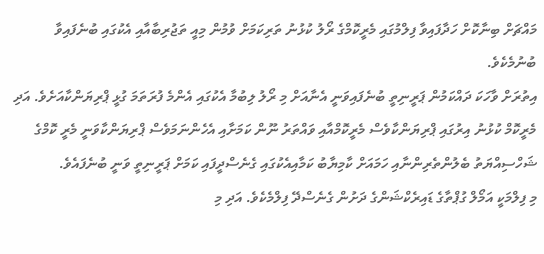މައްޗަށް ބިނާކޮށް ހަދާފައިވާ ފިލްމުގައި މެރީކޮމްގެ ރޯލު ކުޅުނު ތަރިކަމަށް ވުމުން މިއީ ތަޖުރިބާއާއި އެކުގައި ބުނެފައިވާ ބުނުމެކެވެ.
އިތުރަށް ވާހަކަ ދައްކަމުން ޕަރީނިތީ ބުނެފައިވަނީ އެނާއަށް މި ރޯލު ލިބުމާ އެކުގައި އެންމެ ފުރަތަމަ ގުޅީ ޕްރިޔަންކާއަށެވެ. އަދި މެރީކޮމް ކުޅުނު އިރުގައި ޕްރިޔަންކާވެސް މެރީކޮމްއާއި ވައްތަރު ނޫން ކަމަށާއި އެހެންނަމަވެސް ޕްރިޔަންކާވަނީ މެރީ ކޮމްގެ ޝަހްސިއްޔަތު ބެލުންތެރިންނާއި ހަމައަށް ކާމިޔާބު ކަމާއިއެކުގައި ގެނެސްދީފައި ކަމަށް ޕަރީނިތީ ވަނީ ބުނެފައެވެ.
މި ފިލްމަކީ އަމޯލް ގުޕްތާގެ ޑައިރެކްޝަންގެ ދަށުން ގެނެސްދޭ ފިލްމެކެވެ. އަދި މި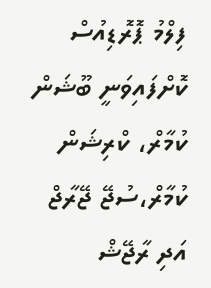ފިލްމު ޕޮރޮޑިއުސް ކޮށްފައިވަނީ ބޫޝަން ކުމާރް، ކްރިޝަން ކުމާރް،ސުޖޭ ޖޭރާޖް އަދި ރާޖޭޝް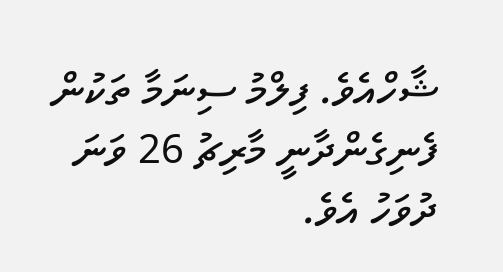ޝާހްއެވެ. ފިލްމު ސިނަމާ ތަކުން ފެނިގެންދާނީ މާރިޗު 26 ވަނަ ދުވަހު އެވެ.